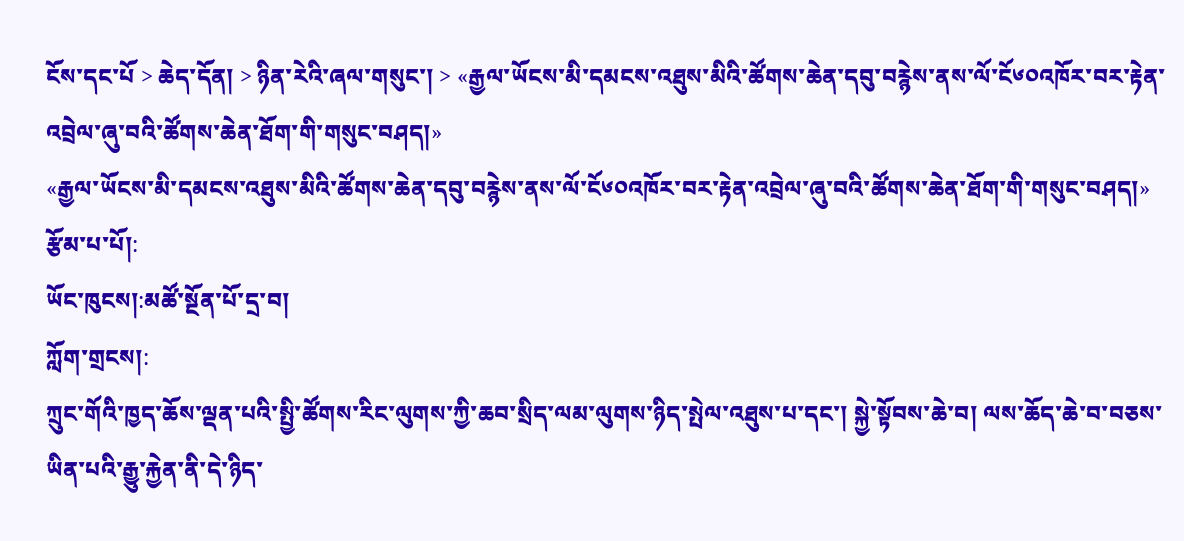ངོས་དང་པོ > ཆེད་དོན། > ཉིན་རེའི་ཞལ་གསུང་། > «རྒྱལ་ཡོངས་མི་དམངས་འཐུས་མིའི་ཚོགས་ཆེན་དབུ་བརྙེས་ནས་ལོ་ངོ༦༠འཁོར་བར་རྟེན་འབྲེལ་ཞུ་བའི་ཚོགས་ཆེན་ཐོག་གི་གསུང་བཤད།»
«རྒྱལ་ཡོངས་མི་དམངས་འཐུས་མིའི་ཚོགས་ཆེན་དབུ་བརྙེས་ནས་ལོ་ངོ༦༠འཁོར་བར་རྟེན་འབྲེལ་ཞུ་བའི་ཚོགས་ཆེན་ཐོག་གི་གསུང་བཤད།»
རྩོམ་པ་པོ།:
ཡོང་ཁུངས།:མཚོ་སྔོན་པོ་དྲ་བ།
ཀློག་གྲངས།:
ཀྲུང་གོའི་ཁྱད་ཆོས་ལྡན་པའི་སྤྱི་ཚོགས་རིང་ལུགས་ཀྱི་ཆབ་སྲིད་ལམ་ལུགས་ཉིད་སྤེལ་འཐུས་པ་དང་། སྐྱེ་སྟོབས་ཆེ་བ། ལས་ཆོད་ཆེ་བ་བཅས་ཡིན་པའི་རྒྱུ་རྐྱེན་ནི་དེ་ཉིད་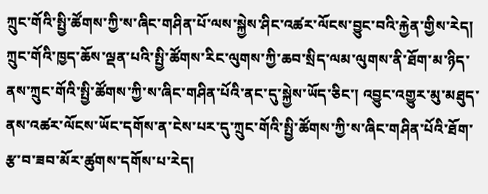ཀྲུང་གོའི་སྤྱི་ཚོགས་ཀྱི་ས་ཞིང་གཤིན་པོ་ལས་སྐྱེས་ཤིང་འཚར་ལོངས་བྱུང་བའི་རྐྱེན་གྱིས་རེད། ཀྲུང་གོའི་ཁྱད་ཆོས་ལྡན་པའི་སྤྱི་ཚོགས་རིང་ལུགས་ཀྱི་ཆབ་སྲིད་ལམ་ལུགས་ནི་ཐོག་མ་ཉིད་ནས་ཀྲུང་གོའི་སྤྱི་ཚོགས་ཀྱི་ས་ཞིང་གཤིན་པོའི་ནང་དུ་སྐྱེས་ཡོད་ཅིང་། འབྱུང་འགྱུར་མུ་མཐུད་ནས་འཚར་ལོངས་ཡོང་དགོས་ན་ངེས་པར་དུ་ཀྲུང་གོའི་སྤྱི་ཚོགས་ཀྱི་ས་ཞིང་གཤིན་པོའི་ཐོག་རྩ་བ་ཟབ་མོར་ཚུགས་དགོས་པ་རེད།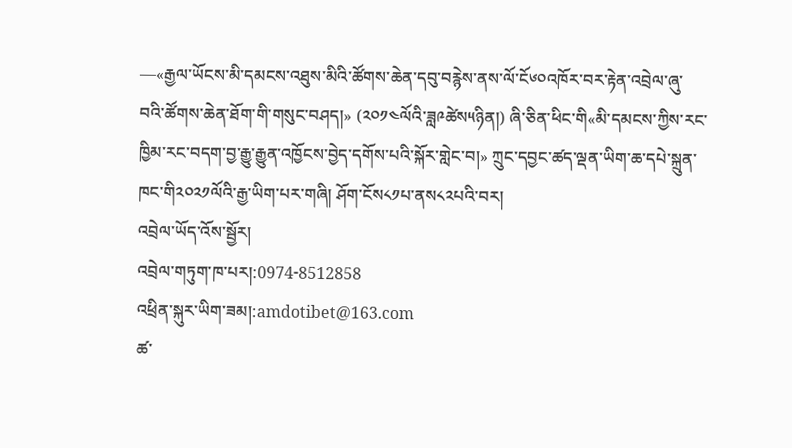—«རྒྱལ་ཡོངས་མི་དམངས་འཐུས་མིའི་ཚོགས་ཆེན་དབུ་བརྙེས་ནས་ལོ་ངོ༦༠འཁོར་བར་རྟེན་འབྲེལ་ཞུ་བའི་ཚོགས་ཆེན་ཐོག་གི་གསུང་བཤད།» (༢༠༡༤ལོའི་ཟླ༩ཚེས༥ཉིན།) ཞི་ཅིན་ཕིང་གི«མི་དམངས་ཀྱིས་རང་ཁྱིམ་རང་བདག་བྱ་རྒྱུ་རྒྱུན་འཁྱོངས་བྱེད་དགོས་པའི་སྐོར་གླེང་བ།» ཀྲུང་དབྱང་ཚད་ལྡན་ཡིག་ཆ་དཔེ་སྐྲུན་ཁང་གི༢༠༢༡ལོའི་རྒྱ་ཡིག་པར་གཞི། ཤོག་ངོས༨༡པ་ནས༨༢པའི་བར།
འབྲེལ་ཡོད་འོས་སྦྱོར།
འབྲེལ་གཏུག་ཁ་པར།:0974-8512858
འཕྲིན་སྐུར་ཡིག་ཟམ།:amdotibet@163.com
ཚ་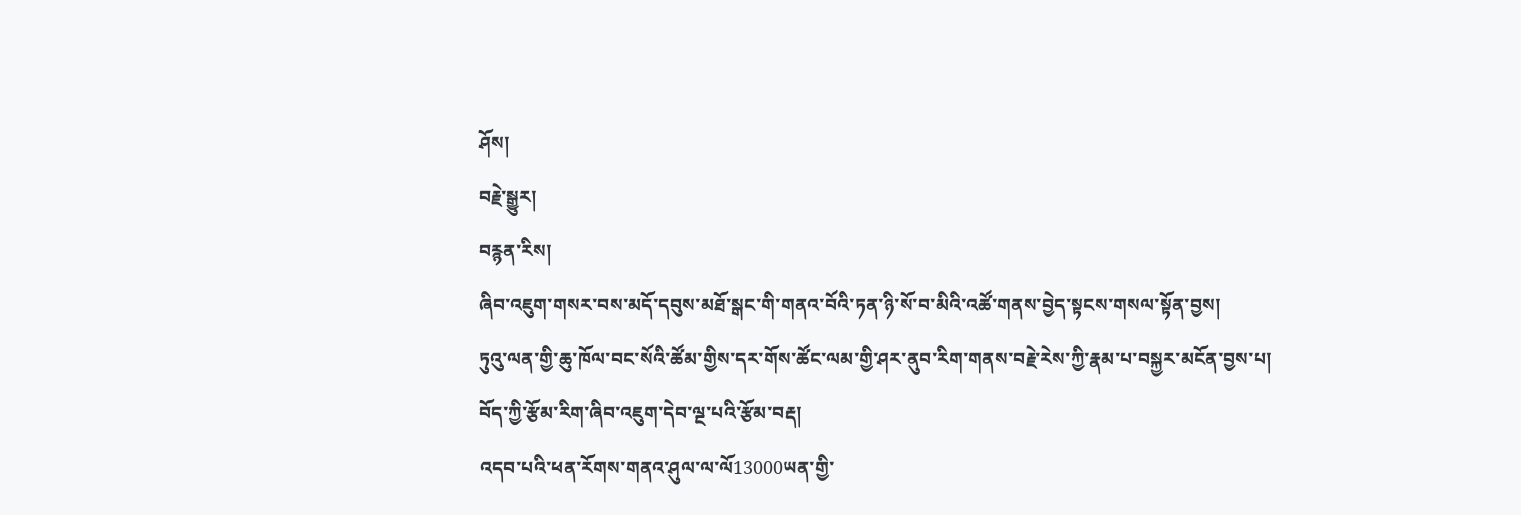ཤོས།
བརྗེ་སྒྱུར།
བརྙན་རིས།
ཞིབ་འཇུག་གསར་བས་མདོ་དབུས་མཐོ་སྒང་གི་གནའ་བོའི་ཏན་ཉི་སོ་བ་མིའི་འཚོ་གནས་བྱེད་སྟངས་གསལ་སྟོན་བྱས།
ཏུའུ་ལན་གྱི་ཆུ་ཁོལ་བང་སོའི་ཚོམ་གྱིས་དར་གོས་ཚོང་ལམ་གྱི་ཤར་ནུབ་རིག་གནས་བརྗེ་རེས་ཀྱི་རྣམ་པ་བསྐྱར་མངོན་བྱས་པ།
བོད་ཀྱི་རྩོམ་རིག་ཞིབ་འཇུག་དེབ་ལྔ་པའི་རྩོམ་བརྡ།
འདབ་པའི་ཕན་རོགས་གནའ་ཤུལ་ལ་ལོ13000ཡན་གྱི་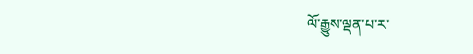ལོ་རྒྱུས་ལྡན་པ་ར་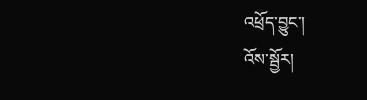འཕྲོད་བྱུང་།
འོས་སྦྱོར།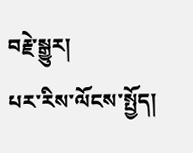བརྗེ་སྒྱུར།
པར་རིས་ལོངས་སྤྱོད།